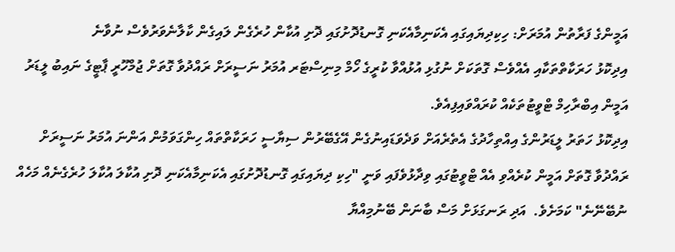އަމީންގެ ފަރާތުން އުމަރަށް: ހިކިދިޔައިގައި އެކަނިމާއެކަނި ގޮނޑުދޮށުގައި ދޮށި އުކާން ހުރެގެން ލައިގެން ކާލާނެވަރުވެސް ނުވާނެ
އިދިކޮޅު ހަރަކާތްތަކާއި އެއްވެސް ގޮތަކަށް ނުގުޅި އުޅުއްވާ ކުރީގެ ހޯމް މިނިސްޓަރ އުމަރު ނަސީރަށް ރައްދުވާ ގޮތަށް ޖުމްހޫރީ ޕާޓީގެ ނައިބު ލީޑަރު އަމީން އިބްރާހިމް ޓްވީޓުތަކެއް ކުރައްވައިފިއެވެ.
އިދިކޮޅު ހަތަރު ލީޑަރުންގެ އިއްތިހާދުގެ އެތެރެއަށް ވަދެވަޑައިނުގެން އޭގެބޭރުން ސިޔާސީ ހަރަކާތްތައް ހިންގަވަމުން އަންނަ އުމަރު ނަސީރަށް ރައްދުވާ ގޮތަށް އަމީން ކުރެއްވި އެއް ޓްވީޓުގައި ވިދާޅުވެފައި ވަނީ "ހިކި ދިޔައިގައި ގޮނޑުދޮށުގައި އެކަނިމާއެކަނި ދޮށި އުކާލަ އުކާލަ ހުރެގެނެއް މަހެއް ނުބޭނޭނެ" ކަމަށެވެ.  އަދި ރަނގަޅަށް މަސް ބާނަން ބޭނުމިއްޔާ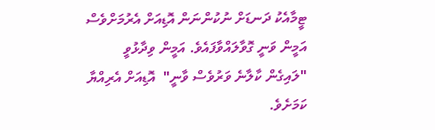ޓީމާއެކު ދަނޑަށް ނުކުންނަން އޮޑިއަށް އެރުމަށްވެސް އަމީން ވަނީ ގޮވާލައްވާފައެވެ. އަމީން ވިދާޅުވީ "ލައިގެން ކާލާނެ ވަރުވެސް ވާނީ"  އޮޑިއަށް އެރިއްޔާ ކަމަށެވެ.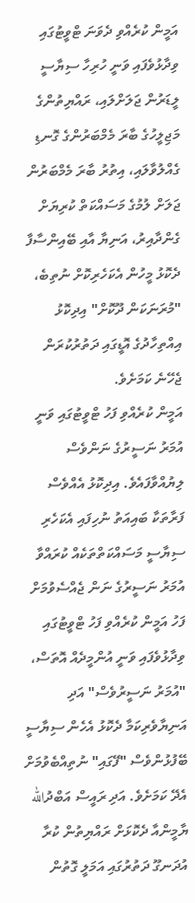އަމީން ކުރެއްވި ދެވަނަ ޓްވީޓުގައި ވިދާޅުވެފައި ވަނީ ހުރިހާ ސިޔާސީ ލީޑަރުން ޖަލަށްލައި، ރައްޔިތުންގެ މަޖިލީހުގެ ބާރަ މެމްބަރުންގެ ގޮނޑި ގެއްލުވާލައި، އިތުރު ބާރަ މެމްބަރުން ޖަލަށް ލުމުގެ މަސައްކަތް ކުރިޔަށް ގެންދާއިރު، އަނިޔާ އާއި ބޭއިންސާފާ ދެކޮޅު މީހުން އެކަހެރިކޮށް ނުތިބެ، "މުރަނަކަން ދޫކޮށް" އިދިކޮޅު އިއްތިހާދުގެ އޮޑީގައި ދަތުރުކުރަން ޖެހޭނެ ކަމަށެވެ.
އަމީން ކުރެއްވި ފަހު ޓްވީޓުގައި ވަނީ އުމަރު ނަސީރުގެ ނަންވެސް ލިޔުއްވާފައެވެ. އިދިކޮޅު އެއްވެސް ފަރާތަކާ ބައިއަތު ނުހިފައި އެކަހެރި ސިޔާސީ މަސައްކަތްތަކެއް ކުރައްވާ އުމަރު ނަސީރުގެ ނަން ޖެއްސެވުމަށް ފަހު އަމީން ކުރެއްވި ފަހު ޓްވީޓުގައި ވިދާޅުވެފައި ވަނީ އުންމީދެއް އޮތަސް، "އުމަރު ނަސީރުވެސް" އަދި އަނިޔާވެރިކަމާ ދެކޮޅު އެހެން ސިޔާސީ ބޭފުޅުންވެސް "ފޭގައި" ނުތިއްބެވުމަށް އެދޭ ކަމަށެވެ. އަދި ރައީސް އަބްދުالله ޔާމީންއާ ދެކޮޅަށް ރައްޔިތުން ކުރާ  އުދަނގޫ ދަތުރުގައި އަމަލީ ގޮތުން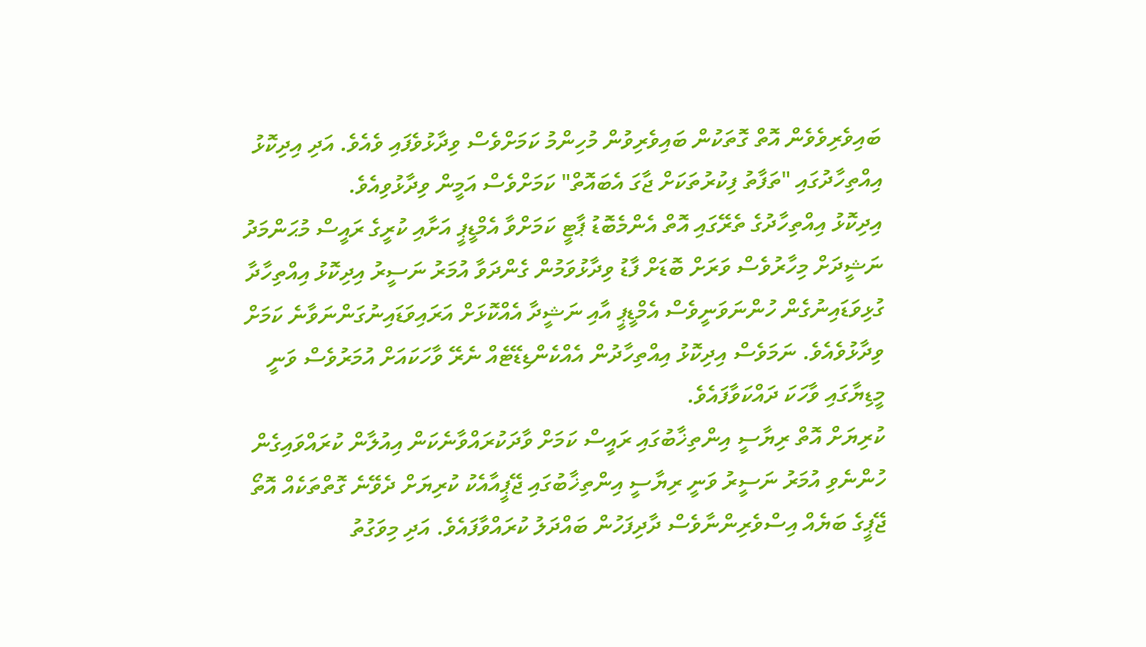ބައިވެރިވެވެން އޮތް ގޮތަކުން ބައިވެރިވުން މުހިންމު ކަމަށްވެސް ވިދާޅުވެފައި ވެއެވެ. އަދި އިދިކޮޅު އިއްތިހާދުގައި "ތަފާތު ފިކުރުތަކަށް ޖާގަ އެބައޮތް" ކަމަށްވެސް އަމީން ވިދާޅުވިއެވެ.
އިދިކޮޅު އިއްތިހާދުގެ ތެރޭގައި އޮތް އެންމެބޮޑު ޕާޓީ ކަމަށްވާ އެމްޑީޕީ އަށާއި ކުރީގެ ރައީސް މުޙަންމަދު ނަޝީދަށް މިހާރުވެސް ވަރަށް ބޮޑަށް ފާޑު ވިދާޅުވަމުން ގެންދަވާ އުމަރު ނަސީރު އިދިކޮޅު އިއްތިހާދާ ގުޅިވަޑައިނުގެން ހުންނަވަނީވެސް އެމްޑީޕީ އާއި ނަޝީދާ އެއްކޮޅަށް އަރައިވަޑައިނުގަންނަވާނެ ކަމަށް ވިދާޅުވެއެވެ. ނަމަވެސް އިދިކޮޅު އިއްތިހާދުން އެއްކެންޑިޑޭޓެއް ނެރޭ ވާހަކައަށް އުމަރުވެސް ވަނީ މީޑިޔާގައި ވާހަކަ ދައްކަވާފައެވެ.
ކުރިޔަށް އޮތް ރިޔާސީ އިންތިޚާބުގައި ރައީސް ކަމަށް ވާދަކުރައްވާނެކަން އިއުލާން ކުރައްވައިގެން ހުންނެވި އުމަރު ނަސީރު ވަނީ ރިޔާސީ އިންތިޚާބުގައި ޖޭޕީއާއެކު ކުރިޔަށް ދެވޭނެ ގޮތްތަކެއް އޮތޯ ޖޭޕީގެ ބަޔެއް އިސްވެރިންނާވެސް ދާދިފަހުން ބައްދަލު ކުރައްވާފައެވެ. އަދި މިވަގުތު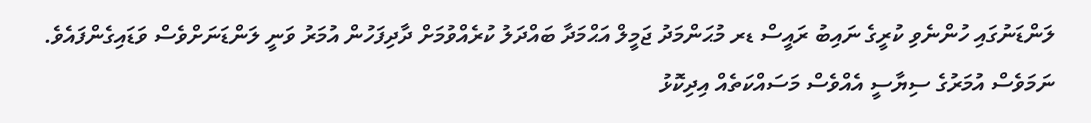ލަންޑަނުގައި ހުންނެވި ކުރީގެ ނައިބު ރައީސް ޑރ މުޙަންމަދު ޖަމީލް އަޙްމަދާ ބައްދަލު ކުރެއްވުމަށް ދާދިފަހުން އުމަރު ވަނީ ލަންޑަނަށްވެސް ވަޑައިގެންފައެވެ. ނަމަވެސް އުމަރުގެ ސިޔާސީ އެއްވެސް މަސައްކަތެއް އިދިކޮޅު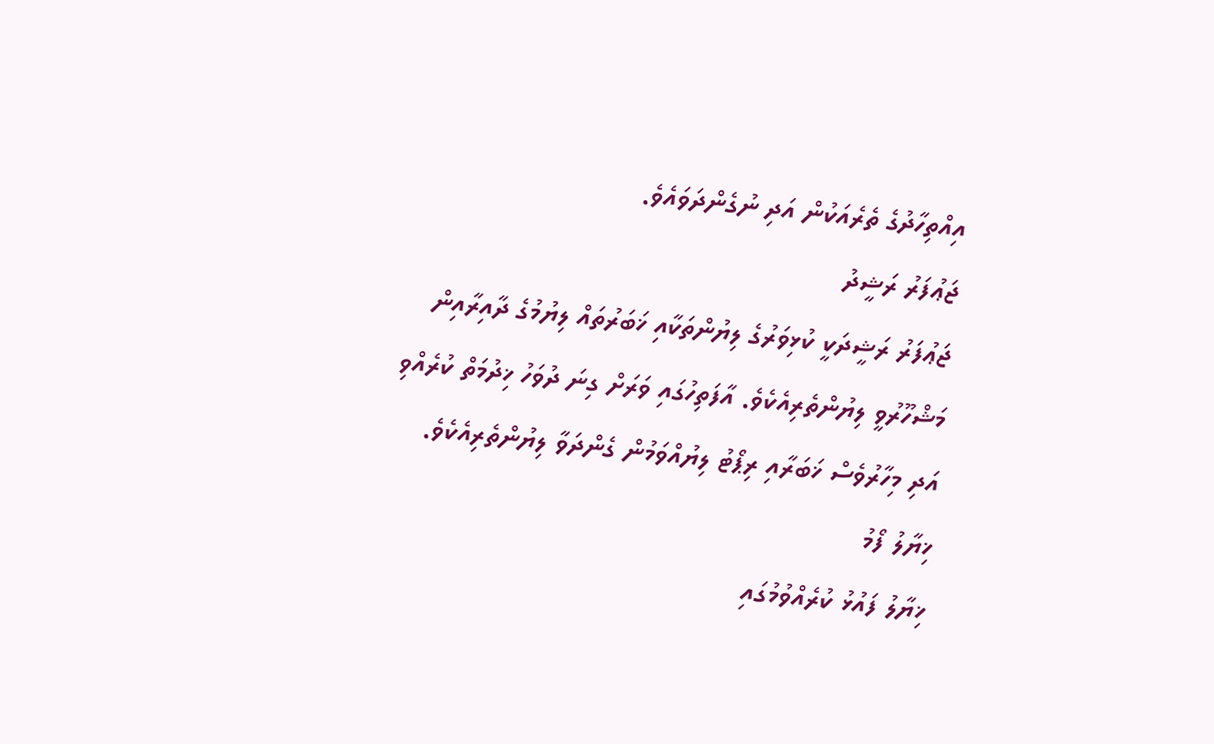އިއްތިހާދުގެ ތެރެއަކުން އަދި ނުގެންދަވައެވެ.
ޖަޢުފަރު ރަޝީދު
ޖަޢުފަރު ރަޝީދަކީ ކުޅިވަރުގެ ލިޔުންތަކާއި ޚަބަރުތައް ލިޔުމުގެ ދާއިރާއިން މަޝްހޫރުވީ ލިޔުންތެރިއެކެވެ. އާފަތިހުގައި ވަރަށް ގިނަ ދުވަހު ޚިދުމަތް ކުރެއްވި އަދި މިހާރުވެސް ޚަބަރާއި ރިޕޯޓު ލިޔުއްވަމުން ގެންދަވާ ލިޔުންތެރިއެކެވެ.
ޚިޔާލު ފޯމު
ޚިޔާލު ފައުޅު ކުރެއްވުމުގައި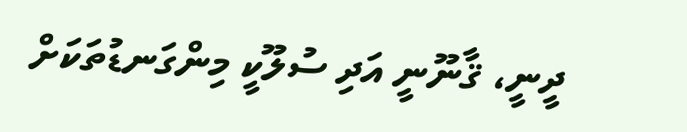ދީނީ، ޤާނޫނީ އަދި ސުލޫކީ މިންގަނޑުތަކަށް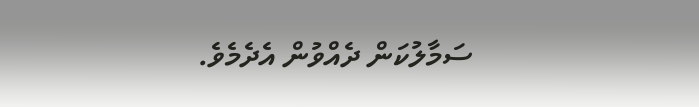ސަމާލުކަން ދެއްވުން އެދެމެވެ.